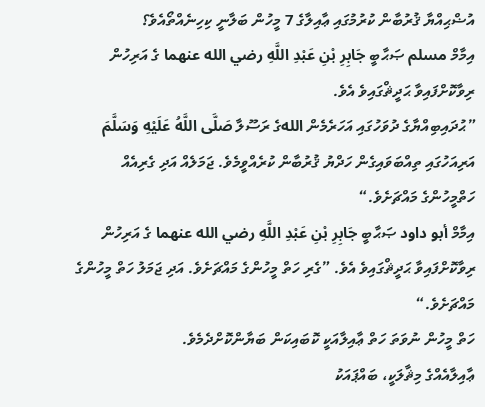އުޟްޙިއްޔާ ޤުރުބާން ކުރުމުގައި ޢާއިލާގެ 7 މީހުން ބަލާނީ ކިހިނެއްތޯއެވެ؟
އިމާމް مسلم ޞަޙާބީ جَابِرِ بْنِ عَبْدِ اللَّهِ رضي الله عنهما ގެ އަރިހުން ރިވާކޮށްފައިވާ ޙަދީޘްގައިވެ އެވެ.
”ޙުދައިބިއްޔާގެ ދުވަހުގައި އަހަރެމެން اللهގެ ރަސޫލާ صَلَّى اللَّهُ عَلَيْهِ وَسَلَّمَ އަރިއަހުގައި ތިއްބަވައިގެން ހަދްޔު ޤުރުބާން ކުރެއްވީމެވެ. ޖަމަލެއް އަދި ގެރިއެއް ހަތްމީހުންގެ މައްޗަށެވެ.“
އިމާމް أبو داود ޞަޙާބީ جَابِرِ بْنِ عَبْدِ اللَّهِ رضي الله عنهما ގެ އަރިހުން ރިވާކޮށްފައިވާ ޙަދީޘްގައިވެ އެވެ. ”ގެރި ހަތް މީހުންގެ މައްޗަށެވެ. އަދި ޖަމަލު ހަތް މީހުންގެ މައްޗަށެވެ.“
ހަތް މީހުން ނުވަތަ ހަތް ޢާއިލާއަކީ ކޮބައިކަން ބަޔާންކޮށްދެމެވެ.
ޢާއިލާއެއްގެ މިޘާލަކީ، ބައްޕައަކު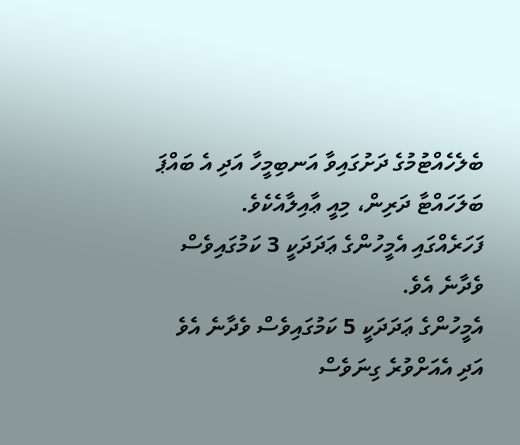ބެލެހެއްޓުމުގެ ދަށުގައިވާ އަނބިމީހާ އަދި އެ ބައްޕަ ބަލަހައްޓާ ދަރިން، މިއީ ޢާއިލާއެކެވެ.
ފަހަރެއްގައި އެމީހުންގެ ޢަދަދަކީ 3 ކަމުގައިވެސް ވެދާނެ އެވެ.
އެމީހުންގެ ޢަދަދަކީ 5 ކަމުގައިވެސް ވެދާނެ އެވެ
އަދި އެއަށްވުރެ ގިނަވެސް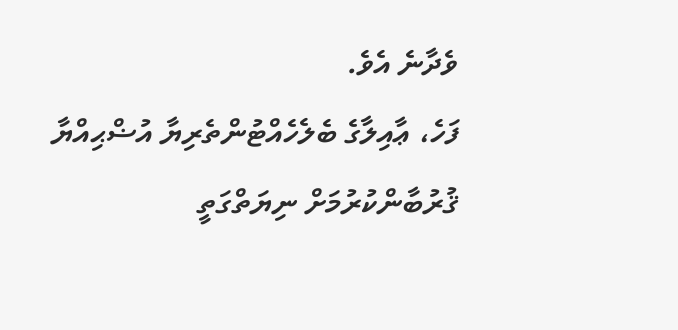ވެދާނެ އެވެ.
ފަހެ، ޢާއިލާގެ ބެލެހެއްޓުންތެރިޔާ އުޟްޙިއްޔާ ޤުރުބާންކުރުމަށް ނިޔަތްގަތީ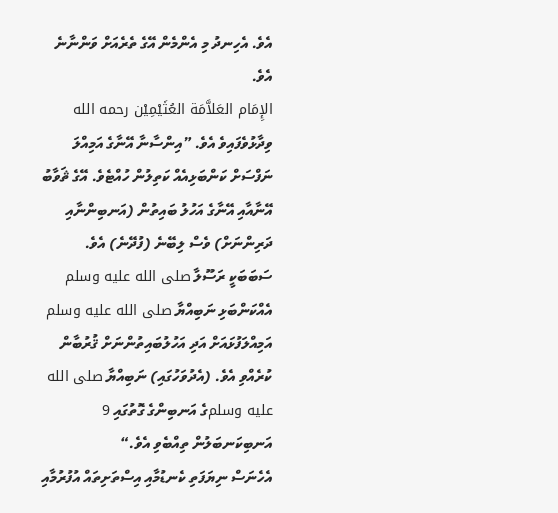އެވެ. އެހިނދު މި އެންމެން އޭގެ ތެރެއަށް ވަންނާނެ އެވެ.
الإِمَام العَلاَّمَة العُثَيْمِيْن رحمه الله ވިދާޅުވެފައިވެ އެވެ. ”އިންސާނާ އޭނާގެ އަމިއްލަ ނަފްސަށް ކަންބަޅިއެއް ކަތިލުން ހުއްޓެވެ. އޭގެ ޘަވާބު އޭނާއާއި އޭނާގެ އަހުލު ބައިތުން (އަނބިންނާއި ދަރިންނަށް) ވެސް ލިބޭނެ (ފުދޭނެ) އެވެ. ސަބަބަކީ ރަސޫލާ صلى الله عليه وسلم އެއްކަންބަޅި ނަބިއްޔާ صلى الله عليه وسلم އަމިއްލަފުޅައަށް އަދި އަހުލުބައިތުންނަށް ޤުރުބާން ކުރެއްވި އެވެ. (އެދުވަހުގައި) ނަބިއްޔާ صلى الله عليه وسلمގެ އަނބިންގެ ގޮތުގައި 9 އަނބިކަނބަލުން ތިއްބެވި އެވެ.“
އެހެނަސް ނިޔަފަތި ކެނޑުމާއި އިސްތަށިތައް އުފުރުމާއި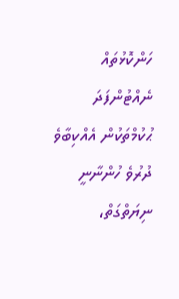ހަންކޮޅުތައް ނެއްޓުންފަދަ ޙުކުމްތަކުން އެއްކިބާވެ ދުރުވެ ހުންނާނީ ނިޔަތްގަތް،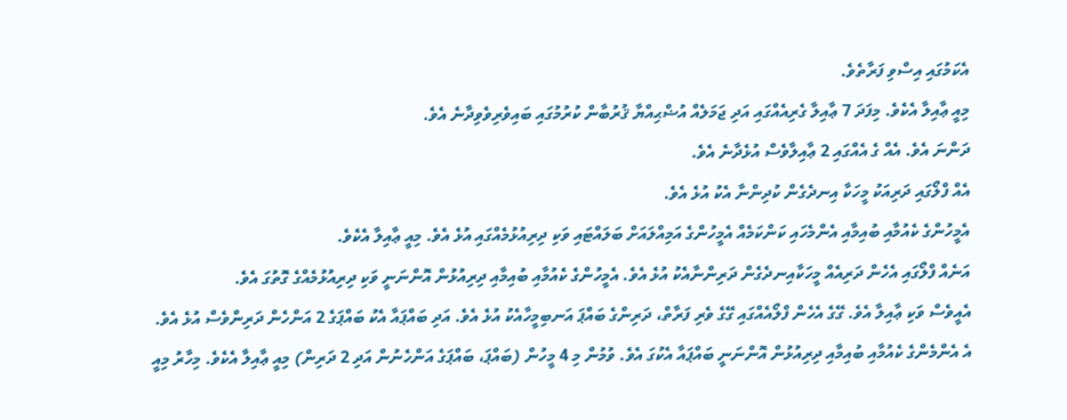އެކަމުގައި އިސްވި ފަރާތެވެ.
މިއީ ޢާއިލާ އެކެވެ. މިފަދަ 7 ޢާއިލާ ގެރިއެއްގައި އަދި ޖަމަލެއް އުޟްޙިއްޔާ ޤުރުބާން ކުރުމުގައި ބައިވެރިވެވިދާނެ އެވެ.
ދަންނަ އެވެ. އެއް ގެ އެއްގައި 2 ޢާއިލާވެސް އުޅެދާނެ އެވެ.
އެއް ފްލޯގައި ދަރިއަކު މީހަކާ އިނދެގެން ކުދިންނާ އެކު އުޅެ އެވެ.
އެމީހުންގެ ކެއުމާއި ބުއިމާއި އެންމެހައި ކަންކަމެއް އެމީހުންގެ އަމިއްލައަށް ބަލައްޓައި ވަކި ދިރިއުޅުމެއްގައި އުޅެ އެވެ. މިއީ ޢާއިލާ އެކެވެ.
އަނެއް ފްލޯގައި އެހެން ދަރިއެއް މީހަކާއިނދެގެން ދަރިންނާއެކު އުޅެ އެވެ. އެމީހުންގެ ކެއުމާއި ބުއިމާއި ދިރިއުޅުން އޮންނަނީ ވަކި ދިރިއުޅުމެއްގެ ގޮތުގަ އެވެ.
އެއީވެސް ވަކި ޢާއިލާ އެވެ. ގޭގެ އެހެން ފްލޯއެއްގައި ގޭގެ ވެރި ފަރާތް، ދަރިންގެ ބައްޕަ އަނބިމީހާއެކު އުޅެ އެވެ. އަދި ބައްޕައާ އެކު ބައްޕަގެ 2 އަންހެން ދަރިންވެސް އުޅެ އެވެ.
އެ އެންމެންގެ ކެއުމާއި ބުއިމާއި ދިރިއުޅުން އޮންނަނީ ބައްޕައާ އެކުގަ އެވެ. ވުމުން މި 4 މީހުން (ބައްޕަ، ބައްޕަގެ އަންހެނުން އަދި 2 ދަރިން) މިއީ ޢާއިލާ އެކެވެ. މިހާރު މިއީ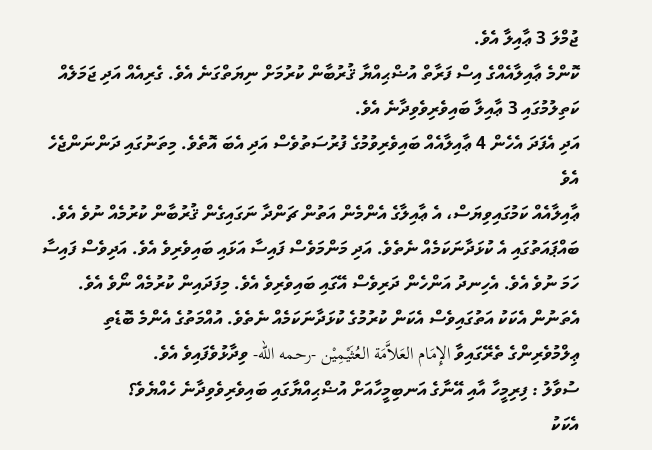ޖުމްލަ 3 ޢާއިލާ އެވެ.
ކޮންމެ ޢާއިލާއެއްގެ އިސް ފަރާތް އުޟްޙިއްޔާ ޤުރުބާން ކުރުމަށް ނިޔަތްގަނެ އެވެ. ގެރިއެއް އަދި ޖަމަލެއް ކަތިލުމުގައި 3 ޢާއިލާ ބައިވެރިވެވިދާނެ އެވެ.
އަދި އެފަދަ އެހެން 4 ޢާއިލާއެއް ބައިވެރިވުމުގެ ފުރުސަތުވެސް އަދި އެބަ އޮތެވެ. މިތަނުގައި ދަންނަންޖެހެ އެވެ
ޢާއިލާއެއް ކަމުގައިވިޔަސް، އެ ޢާއިލާގެ އެންމެން އަތުން ޗަންދާ ނަގައިގެން ޤުރުބާން ކުރުމެއް ނުވެ އެވެ.
ބައްޕައަތުގައި އެ ކުޅަދާނަކަމެއް ނެތެވެ. އަދި މަންމަވެސް ފައިސާ އަޅައި ބައިވެރިވެ އެވެ. އަދިވެސް ފައިސާ ހަމަ ނުވެ އެވެ. އެހިނދު އަންހެން ދަރިވެސް އޭގައި ބައިވެރިވެ އެވެ. މިފަދައިން ކުރުމެއް ނޯވެ އެވެ.
އެތަނުން އެކަކު އަތުގައިވެސް އެކަން ކުރުމުގެ ކުޅަދާނަކަމެއް ނެތެވެ. އުއްމަތުގެ އެންމެ ބޮޑެތި ޢިލްމުވެރިންގެ ތެރޭގައިވާ الإِمَام العَلاَّمَة العُثَيْمِيْن -رحمه الله- ވިދާޅުވެފައިވެ އެވެ.
ސުވާލު : ފިރިމީހާ އާއި އޭނާގެ އަނބިމީހާއަށް އުޟްޙިއްޔާގައި ބައިވެރިވެވިދާނެ ހެއްޔެވެ؟
އެކަކު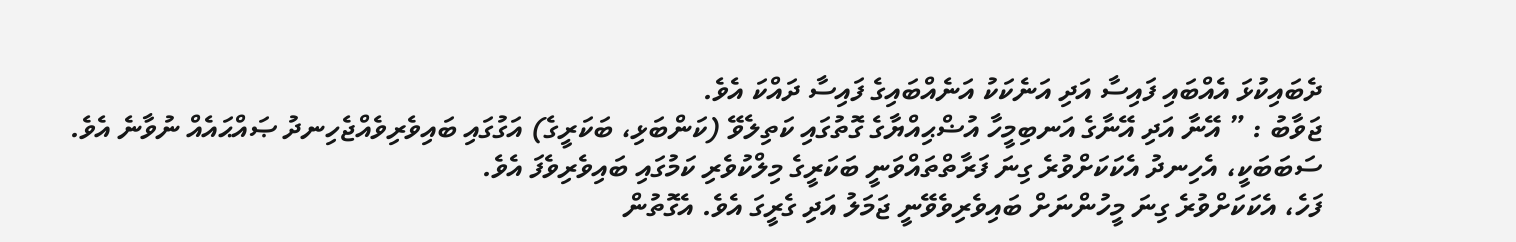ދެބައިކުޅަ އެއްބައި ފައިސާ އަދި އަނެކަކު އަނެއްބައިގެ ފައިސާ ދައްކަ އެވެ.
ޖަވާބު : ” އޭނާ އަދި އޭނާގެ އަނބިމީހާ އުޟްޙިއްޔާގެ ގޮތުގައި ކަތިލެވޭ (ކަންބަޅި، ބަކަރީގެ) އަގުގައި ބައިވެރިވެއްޖެހިނދު ޞައްޙައެއް ނުވާނެ އެވެ. ސަބަބަކީ، އެހިނދު އެކަކަށްވުރެ ގިނަ ފަރާތްތައްވަނީ ބަކަރީގެ މިލްކުވެރި ކަމުގައި ބައިވެރިވެފަ އެވެ.
ފަހެ، އެކަކަށްވުރެ ގިނަ މީހުންނަށް ބައިވެރިވެވޭނީ ޖަމަލު އަދި ގެރީގަ އެވެ. އެގޮތުން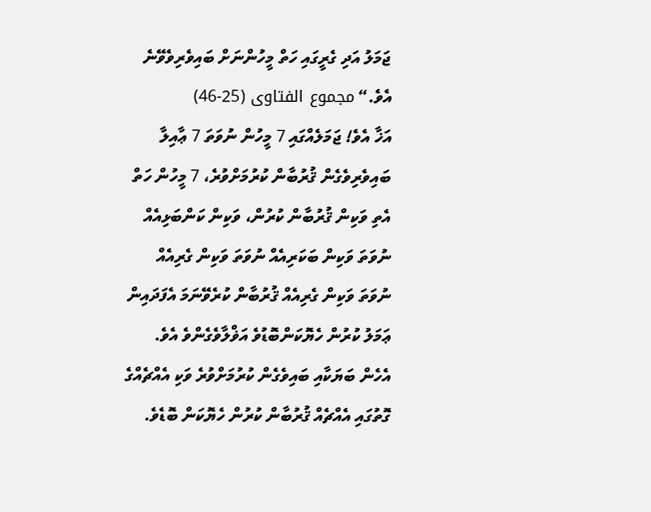ޖަމަލު އަދި ގެރީގައި ހަތް މީހުންނަށް ބައިވެރިވެވޭނެ އެވެ.“ مجموع الفتاوى (25-46)
އަޚާ އެވެ! ޖަމަލެއްގައި 7 މީހުން ނުވަތަ 7 ޢާއިލާ ބައިވެރިވެގެން ޤުރުބާން ކުރުމަށްވުރެ، 7 މީހުން ހަތް އެތި ވަކިން ޤުރުބާން ކުރުން، ވަކިން ކަންބަޅިއެއް ނުވަތަ ވަކިން ބަކަރިއެއް ނުވަތަ ވަކިން ގެރިއެއް ނުވަތަ ވަކިން ގެރިއެއް ޤުރުބާން ކުރެވޭނަމަ އެފަދައިން ޢަމަލު ކުރުން ހެޔޮކަންބޮޑުވެ އަޥްލާވެގެންވެ އެވެ.
އެހެން ބަޔަކާއި ބައިވެގެން ކުރުމަށްވުރެ ވަކި އެއްޗެއްގެ ގޮތުގައި އެއްޗެއް ޤުރުބާން ކުރުން ހެޔޮކަން ބޮޑެވެ.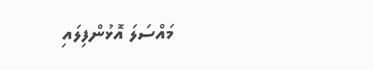މައްސަލަ އޮޅުންފިލައި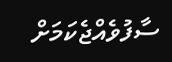ސާފުވެއްޖެކަމަށް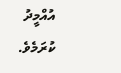އުއްމީދު ކުރަމެވެ.